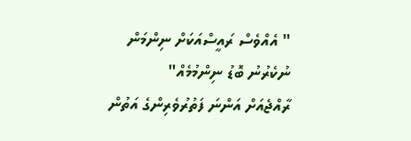" އެއްވެސް ރައީސްއަކަށް ނިންމަން ނުކެރުނު ބޮޑު ނިންމުމެއް"
ރާއްޖެއަށް އަންނަ ފަތުރުވެރިންގެ އަތުން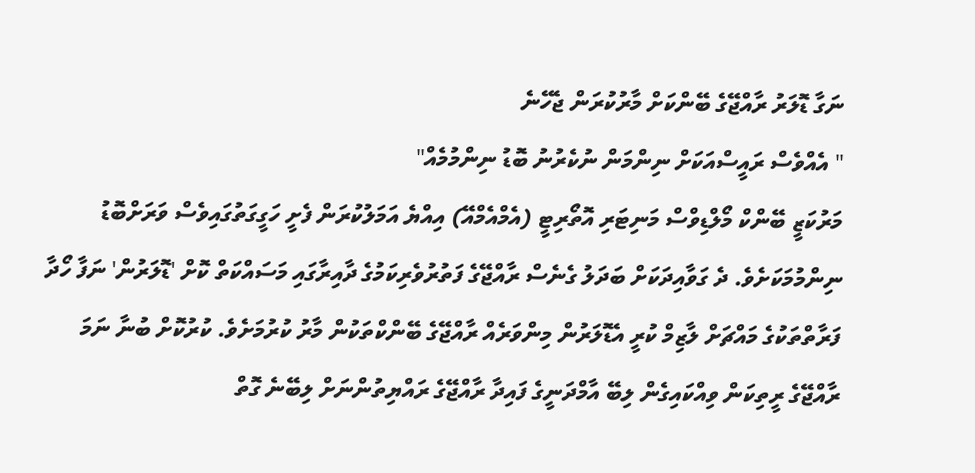ނަގާ ޑޮލަރު ރާއްޖޭގެ ބޭންކަށް މާރުކުރަން ޖެހޭނެ
" އެއްވެސް ރައީސްއަކަށް ނިންމަން ނުކެރުނު ބޮޑު ނިންމުމެއް"
މަރުކަޒީ ބޭންކް މޯލްޑިވްސް މަނިޓަރި އޮތޯރިޓީ (އެމްއެމްއޭ) އިއްޔެ އަމަލުކުރަން ފެށީ ހަގީގަތުގައިވެސް ވަރަށްބޮޑު ނިންމުމަކަށެވެ. ދެ ގަވާއިދަކަށް ބަދަލު ގެނެސް ރާއްޖޭގެ ފަތުރުވެރިކަމުގެ ދާއިރާގައި މަސައްކަތް ކޮށް 'ޑޮލަރުން' ނަފާ ހޯދާ ފަރާތްތަކުގެ މައްޗަށް ލާޒިމް ކުރީ އެޑޮލަރުން މިންވަރެއް ރާއްޖޭގެ ބޭންކްތަކުން މާރު ކުރުމަށެވެ. ކުރުކޮށް ބުނާ ނަމަ ރާއްޖޭގެ ރީތިކަން ވިއްކައިގެން ލިބޭ އާމްދަނީގެ ފައިދާ ރާއްޖޭގެ ރައްޔިތުންނަށް ލިބޭނެ ގޮތް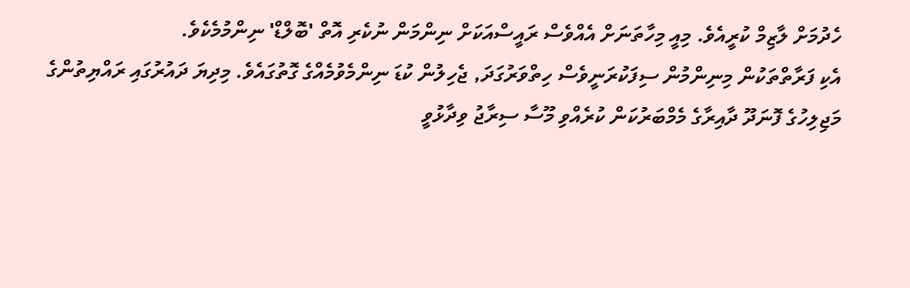ހެދުމަށް ލާޒިމް ކުރީއެވެ. މިއީ މިހާތަނަށް އެއްވެސް ރައީސްއަކަށް ނިންމަން ނުކެރި އޮތް 'ބޮލްޑް' ނިންމުމެކެވެ.
އެކި ފަރާތްތަކުން މިނިންމުން ސިފަކުރަނީވެސް ހިތްވަރުގަދަ, ޖެހިލުން ކުޑަ ނިންމެވުމެއްގެ ގޮތުގައެވެ. މިދިޔަ ދައުރުގައި ރައްޔިތުންގެ މަޖިލިހުގެ ފޮނަދޫ ދާއިރާގެ މެމްބަރުކަން ކުރެއްވި މޫސާ ސިރާޖު ވިދާޅުވީ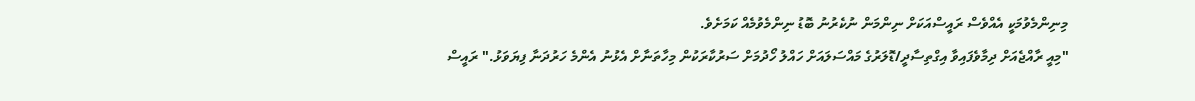މިނިންމެވުމަކީ އެއްވެސް ރައީސްއަކަށް ނިންމަން ނުކެރުނު ބޮޑު ނިންމެވުމެއް ކަމަށެވެ.
"މިއީ ރާއްޖެއަށް ދިމާވެފައިވާ އިގްތިސާދީ/ޑޮލަރުގެ މައްސަލައަށް ހައްލު ހޯދުމަށް ސަރުކާރަކުން މިހާތަނާށް އެޅުނު އެންމެ ހަރުދަނާ ފިޔަވަޅު." ރައީސް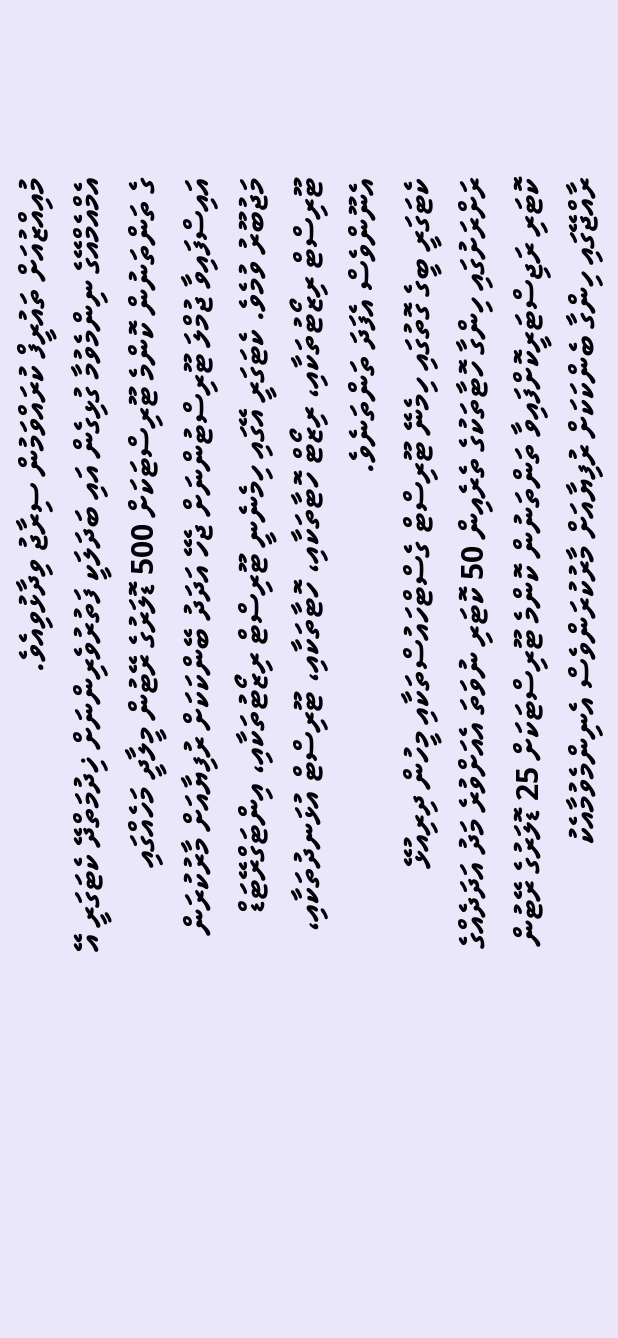މުއިއްޒުއަށް ތައުރީފް ކުރައްވަމުން ސިރާޖު ވިދާޅުވިއެވެ.
އެމްއެމްއޭގެ ނިންމެވުމާ ގުޅިގެން އައި ބަދަލަކީ ފަތުރުވެރިންނަށް ޚިދުމަތްދޭ ކެޓަގަރީ އޭ ގެ ތަންތަނުން ކޮންމެ ޓޫރިސްޓަކަށް 500 ޑޮލަރުގެ ރޭޓުން މީލާދީ މަހެއްގައި އައިސްފައިވާ ޖުމްލަ ޓޫރިސްޓުންނަށް ޖެހޭ އަދަދު ބޭންކަކަށް ރުފިޔާއަށް މާރުކުރަން މަޖުބޫރު ވުމެވެ. ކެޓަގަރީ އޭގައި ހިމެނެނީ ޓޫރިސްޓް ރިޒޯޓުތަކާއި، އިންޓަގްރޭޓަޑް ޓޫރިސްޓް ރިޒޯޓުތަކާއި، ރިޒޯޓް ހޮޓާތަކާއި، ހޮޓާތަކާއި، ޓޫރިސްޓް އުޅަނދުތަކާއި، އެނޫންވެސް އެފަދަ ތަންތަނެވެ.
ކެޓަގަރީ ބީގެ ގޮތުގައި ހިމެނޭ ޓޫރިސްޓް ގެސްޓްހައުސްތަކާއި މީހުން ދިރިއުޅޭ ރަށްރަށުގައި ހިންގާ ހޮޓާތަކުގެ ތެރެއިން 50 ކޮޓަރި ނުވަތަ އެއަށްވުރެ މަދު އަދަދެއްގެ ކޮޓަރި ރަޖިސްޓަރީކޮށްފައިވާ ތަންތަނުން ކޮންމެ ޓޫރިސްޓަކަށް 25 ޑޮލަރުގެ ރޭޓުން ރާއްޖޭގައި ހިންގާ ބެންކަކަށް ރުފިޔާއަށް މާރުކުރަންވެސް އެނިންމެވުމާއެކު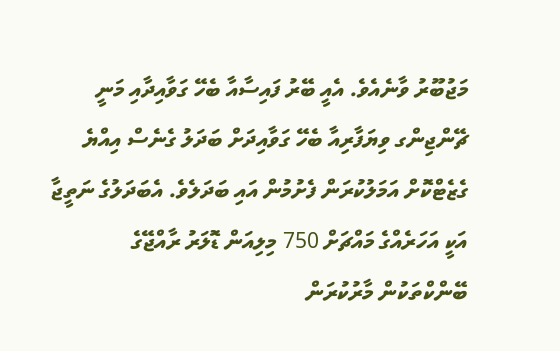މަޖުބޫރު ވާނެއެވެ. އެއީ ބޭރު ފައިސާއާ ބެހޭ ގަވާއިދާއި މަނީ ޗޭންޖިންގ ވިޔަފާރިއާ ބެހޭ ގަވާއިދަށް ބަދަލު ގެނެސް އިއްޔެ ގެޒެޓްކޮށް އަމަލުކުރަން ފެށުމުން އައި ބަދަލެވެ. އެބަދަލުގެ ނަތީޖާ އަކީ އަހަރެއްގެ މައްޗަށް 750 މިލިއަން ޑޮލަރު ރާއްޖޭގެ ބޭންކްތަކުން މާރުކުރަން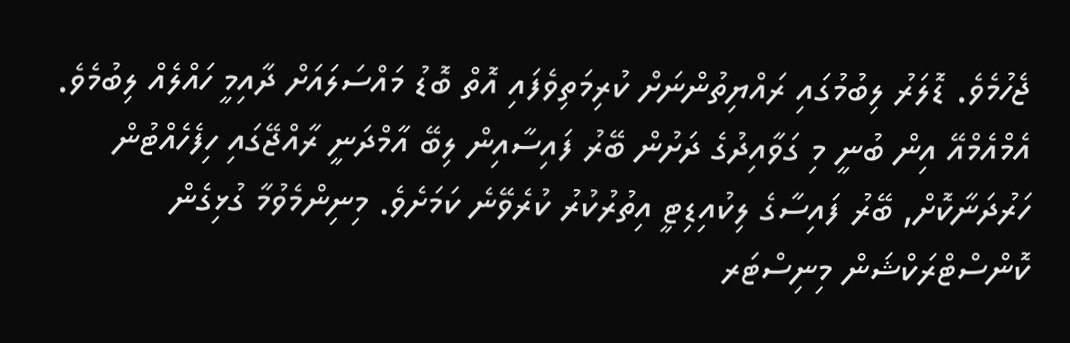ޖެހުމެވެ. ޑޮލަރު ލިބުމުގައި ރައްޔިތުންނަށް ކުރިމަތިވެފައި އޮތް ބޮޑު މައްސަލައަށް ދާއިމީ ހައްލެއް ލިބުމެވެ.
އެމްއެމްއޭ އިން ބުނީ މި ގަވާއިދުގެ ދަށުން ބޭރު ފައިސާއިން ލިބޭ އާމްދަނީ ރާއްޖޭގައި ހިފެހެއްޓުން ހަރުދަނާކޮށް, ބޭރު ފައިސާގެ ލިކުއިޑިޓީ އިތުރުކުރު ކުރެވޭނެ ކަމަށެވެ. މިނިންމެވުމާ ގުޅިގެން ކޮންސްޓްރަކްޝަން މިނިސްޓަރ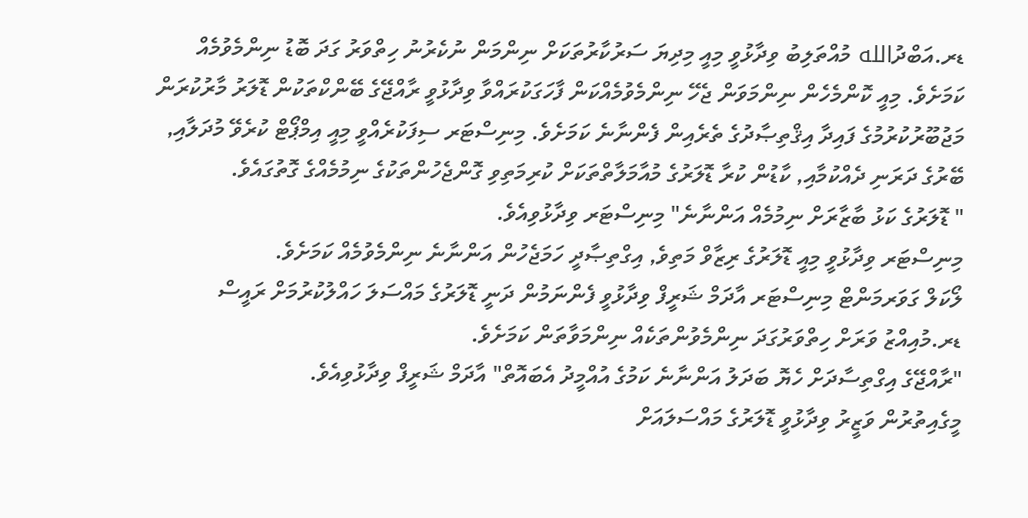ޑރ.އަބްދުالله މުއްތަލިބު ވިދާޅުވީ މިއީ މިދިޔަ ސަރުކާރުތަކަށް ނިންމަން ނުކެރުނު ހިތްވަރު ގަދަ ބޮޑު ނިންމެވުމެއް ކަމަށެވެ. މިއީ ކޮންމެހެން ނިންމަވަން ޖެހޭ ނިންމެވުމެއްކަން ފާހަގަކުރައްވާ ވިދާޅުވީ ރާއްޖޭގެ ބޭންކްތަކުން ޑޮލަރު މާރުކުރަން މަޖުބޫރުކުރުމުގެ ފައިދާ އިޤްތިޞާދުގެ ތެރެއިން ފެންނާނެ ކަމަށެވެ. މިނިސްޓަރ ސިފަކުރެއްވީ މިއީ އިމްޕޯޓް ކުރެވޭ މުދަލާއި, ބޭރުގެ ދަރަނި ދެއްކުމާއި, ކާޑުން ކުރާ ޑޮލަރުގެ މުއާމަލާތްތަކަށް ކުރިމަތިވި ގޮންޖެހުންތަކުގެ ނިމުމެއްގެ ގޮތުގައެވެ.
" ޑޮލަރުގެ ކަޅު ބާޒާރަށް ނިމުމެއް އަންނާނެ" މިނިސްޓަރ ވިދާޅުވިއެވެ.
މިނިސްޓަރ ވިދާޅުވީ މިއީ ޑޮލަރުގެ ރިޒާވް މަތިވެ, އިގްތިޞާދީ ހަމަޖެހުން އަންނާނެ ނިންމެވުމެއް ކަމަށެވެ.
ލޯކަލް ގަވަރމަންޓް މިނިސްޓަރ އާދަމް ޝަރީފް ވިދާޅުވީ ފެންނަމުން ދަނީ ޑޮލަރުގެ މައްސަލަ ހައްލުކުރުމަށް ރައީސް ޑރ.މުއިއްޒު ވަރަށް ހިތްވަރުގަދަ ނިންމެވުންތަކެއް ނިންމަވާތަން ކަމަށެވެ.
"ރާއްޖޭގެ އިގްތިސާދަށް ހެޔޮ ބަދަލު އަންނާނެ ކަމުގެ އުއްމީދު އެބައޮތް" އާދަމް ޝަރީފް ވިދާޅުވިއެވެ.
މީގެއިތުރުން ވަޒީރު ވިދާޅުވީ ޑޮލަރުގެ މައްސަލައަށް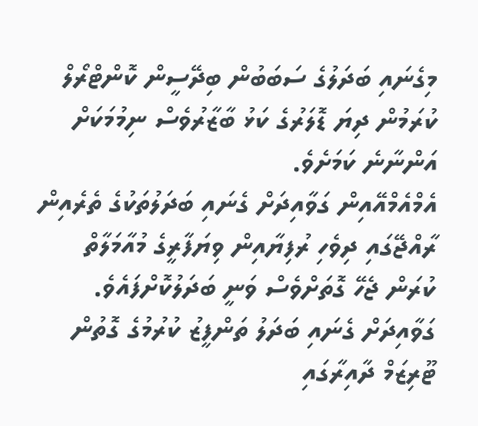މިގެނައި ބަދަލުގެ ސަބަބުން ބިދޭސީން ކޮންޓްރޯލް ކުރަމުން ދިޔަ ޑޮލަރުގެ ކަޅު ބާޒާރުވެސް ނިމުމަކަށް އަންނާނެ ކަމަށެވެ.
އެމްއެމްއޭއިން ގަވާއިދަށް ގެނައި ބަދަލުތަކުގެ ތެރެއިން ރާއްޖޭގައި ދިވެހި ރުފިޔާއިން ވިޔަފާރީގެ މުއާމަލާތް ކުރަން ޖެހޭ ގޮތަށްވެސް ވަނީ ބަދަލުކޮށްފައެވެ. ގަވާއިދަށް ގެނައި ބަދަލު ތަންފީޒު ކުރުމުގެ ގޮތުން ޓޫރިޒަމް ދާއިރާގައި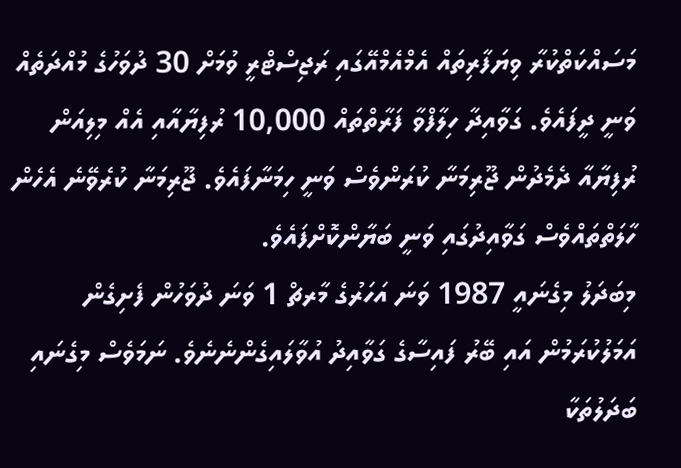މަސައްކަތްކުރާ ވިޔަފާރިތައް އެމްއެމްއޭގައި ރަޖިސްޓްރީ ވުމަށް 30 ދުވަހުގެ މުއްދަތެއް ވަނީ ދީފައެވެ. ގަވާއިދާ ހިލާފްވާ ފަރާތްތައް 10,000 ރުފިޔާއާއި އެއް މިލިއަން ރުފިޔާއާ ދެމެދުން ޖޫރިމަނާ ކުރަންވެސް ވަނީ ހިމަނާފައެވެ. ޖޫރިމަނާ ކުރެވޭނެ އެހެން ހާލަތްތައްވެސް ގަވާއިދުގައި ވަނީ ބަޔާންކޮށްފައެވެ.
މިބަދަލު މިގެނައީ 1987 ވަނަ އަހަރުގެ މާރޗް 1 ވަނަ ދުވަހުން ފެށިގެން އަމަލުކުރަމުން އައި ބޭރު ފައިސާގެ ގަވާއިދު އުވާލައިގެންނެނެވެ. ނަމަވެސް މިގެނައި ބަދަލުތަކާ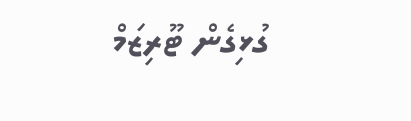ގުޅިގެން ޓޫރިޒަމް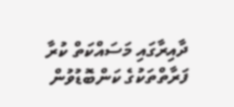ދާއިރާގައި މަސައްކަތް ކުރާ ފަރާތްތަކުގެ ކަންބޮޑުވުން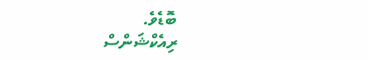ބޮޑެވެ.
ރިއެކްޝަންސް